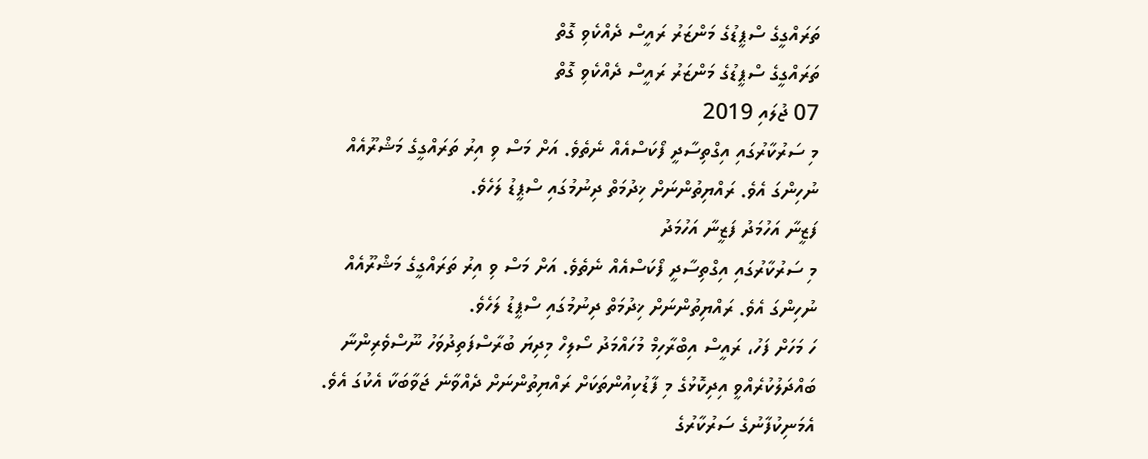ތަރައްގީގެ ސްޕީޑުގެ މަންޒަރު ރައީސް ދެއްކެވި ގޮތް
ތަރައްގީގެ ސްޕީޑުގެ މަންޒަރު ރައީސް ދެއްކެވި ގޮތް
07 ޖުލައި 2019
މި ސަރުކާރުގައި އިގްތިސާދީ ފޯކަސްއެއް ނެތެވެ. އަށް މަސް ވި އިރު ތަރައްގީގެ މަޝްރޫއެއް ނުހިންގަ އެވެ. ރައްޔިތުންނަށް ޚިދުމަތް ދިނުމުގައި ސްޕީޑު ލަހެވެ.
ފަޒީނާ އަހުމަދު ފަޒީނާ އަހުމަދު
މި ސަރުކާރުގައި އިގްތިސާދީ ފޯކަސްއެއް ނެތެވެ. އަށް މަސް ވި އިރު ތަރައްގީގެ މަޝްރޫއެއް ނުހިންގަ އެވެ. ރައްޔިތުންނަށް ޚިދުމަތް ދިނުމުގައި ސްޕީޑު ލަހެވެ.
ހަ މަހަށް ފަހު، ރައީސް އިބްރާހިމް މުހައްމަދު ސޯލިހް މިދިޔަ ބުރާސްފަތިދުވަހު ނޫސްވެރިންނާ ބައްދަލުކުރެއްވީ އިދިކޮޅުގެ މި ފާޑުކިއުންތަކަށް ރައްޔިތުންނަށް ދެއްވާނެ ޖަވާބަކާ އެކުގަ އެވެ. އެމަނިކުފާނުގެ ސަރުކާރުގެ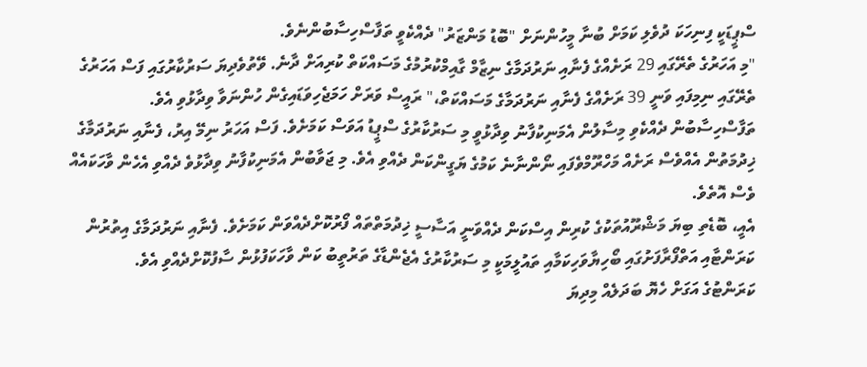ސްޕީޑަކީ ފިނިހަކަ ދުވެލި ކަމަށް ބުނާ މީހުންނަށް "ބޮޑު މަންޒަރު" ދެއްކެވީ ތަފާސްހިސާބުންނެވެ.
"މި އަހަރުގެ ތެރޭގައި 29 ރަށެއްގެ ފެނާއި ނަރުދަމާގެ ނިޒާމް ގާއިމްކުރުމުގެ މަސައްކަތް ކުރިއަށް ދާނެ. ވޭތުވެދިޔަ ސަރުކާރުގައި ފަސް އަހަރުގެ ތެރޭގައި ނިމިފައި ވަނީ 39 ރަށެއްގެ ފެނާއި ނަރުދަމާގެ މަސައްކަތް،" ރައީސް ވަރަށް ހަމަޖެހިވަޑައިގެން ހުންނަވާ ވިދާޅުވި އެވެ.
ތަފާސްހިސާބުން ދެއްކެވި މިސާލުން އެމަނިކުފާނު ވިދާޅުވީ މި ސަރުކާރުގެ ސްޕީޑު އަވަސް ކަމަށެވެ. ފަސް އަހަރު ނިމޭ އިރު، ފެނާއި ނަރުދަމާގެ ޚިދުމަތުން އެއްވެސް ރަށެއް މަހްރޫމްވެފައި ނޯންނާނެ ކަމުގެ ޔަގީންކަން ދެއްވި އެވެ. މި ޖަވާބުން އެމަނިކުފާނު ވިދާޅުވެ ދެއްވި އެހެން ވާހަކައެއް ވެސް އޮތެވެ.
އެއީ، ބޮޑެތި ބިޔަ މަޝްރޫއުތަކުގެ ކުރިން އިސްކަން ދެއްވަނީ އަސާސީ ޚިދުމަތްތައް ފޯރުކޮށްދެއްވަން ކަމަށެވެ. ފެނާއި ނަރުދަމާގެ އިތުރުން ކަރަންޓާއި އަތްފޯރާފަށުގައި ބޯހިޔާވަހިކަމާއި ތައުލީމަކީ މި ސަރުކާރުގެ އެޖެންޑާގެ ތަރުތީބު ކަން ވާހަކަފުޅުން ސާފުކޮށްދެއްވި އެވެ.
ކަރަންޓުގެ އަގަށް ހެޔޮ ބަދަލެއް މިދިޔަ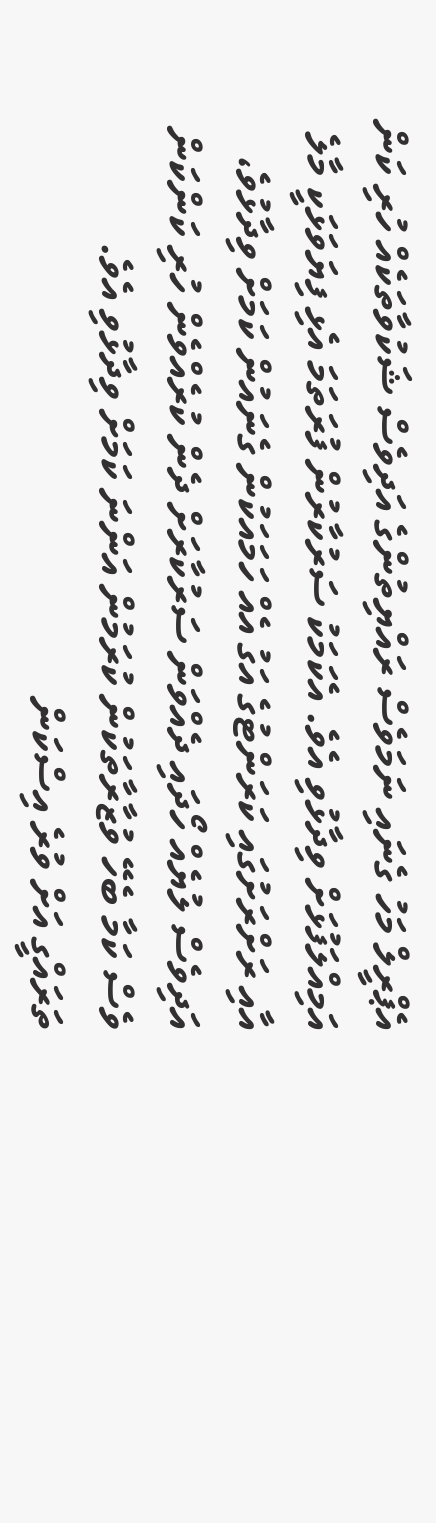އެޕްރީލް މަހު ގެނައި ނަމަވެސް ރައްޔިތުންގެ އަދިވެސް ޝަކުވާތަކެއް ހުރި ކަން އަމިއްލަފުޅަށް ވިދާޅުވި އެވެ. އެކަމަކު ސަރުކާރުން ފުރަތަމަ އެޅި ފިޔަވަޅަކީ މާލެ އާއި ރަށްރަށުގައި ކަރަންޓުގެ އަގު އެއް ހަމައަކުން ގެނައުން ކަމަށް ވިދާޅުވެ، އަދިވެސް ލުޔެއް ހޯދައި ދެއްވަން ސަރުކާރަށް ދެން ކުރެއްވެން ހުރި ކަންކަން ވެސް ކަމާ ބެހޭ ވުޒާރާތަކުން ކުރަމުން އަންނަ ކަމަށް ވިދާޅުވި އެވެ.
ތަރައްގީ އަށް ވުރެ އިސްކަން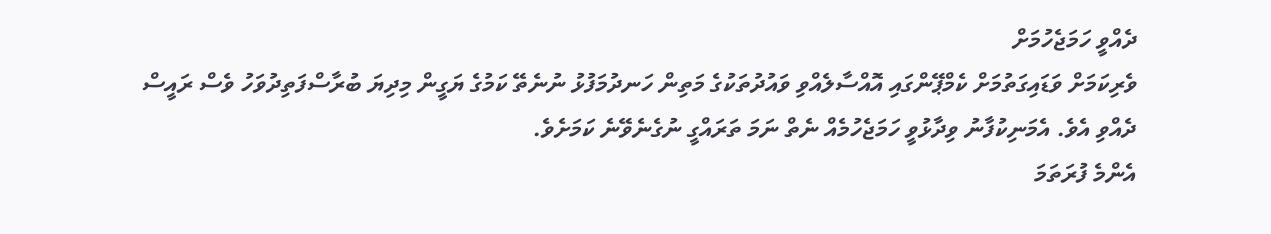ދެއްވީ ހަމަޖެހުމަށް
ވެރިކަމަށް ވަޑައިގަތުމަށް ކެމްޕޭންގައި އޮއްސާލެއްވި ވައުދުތަކުގެ މަތިން ހަނދުމަފުޅު ނުނެތޭ ކަމުގެ ޔަގީން މިދިޔަ ބުރާސްފަތިދުވަހު ވެސް ރައީސް ދެއްވި އެވެ. އެމަނިކުފާނު ވިދާޅުވީ ހަމަޖެހުމެއް ނެތް ނަމަ ތަރައްގީ ނުގެނެވޭނެ ކަމަށެވެ.
އެންމެ ފުރަތަމަ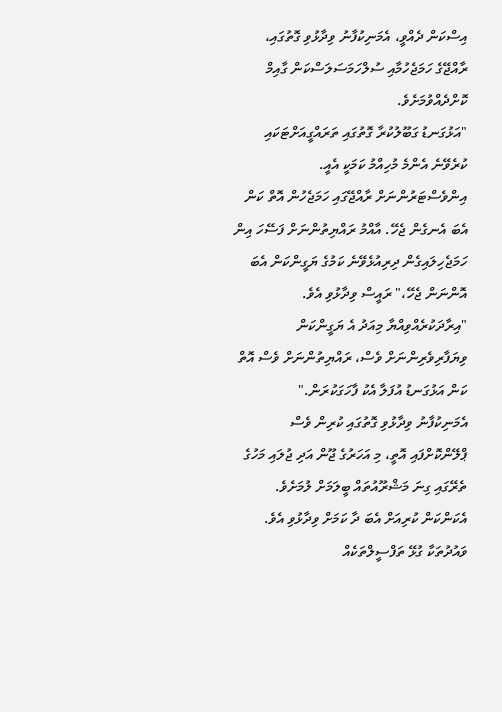އިސްކަން ދެއްވީ، އެމަނިކުފާނު ވިދާޅުވި ގޮތުގައި، ރާއްޖޭގެ ހަމަޖެހުމާއި ސުލްހަމަސަލަސްކަން ގާއިމް ކޮށްދެއްވުމަށެވެ.
"އަޅުގަނޑު ގަބޫލުކުރާ ގޮތުގައި ތަރައްގީއަށްޓަކައި ކުރެވޭނެ އެންމެ މުހިއްމު ކަމަކީ އެއީ. އިންވެސްޓަރުންނަށް ރާއްޖޭގައި ހަމަޖެހުން އޮތް ކަން އެބަ އެނގެން ޖެހޭ. އާއްމު ރައްޔިތުންނަށް ފަސޭހަ އިން ހަމަޖެހިލައިގެން ދިރިއުޅެވޭނެ ކަމުގެ ޔަގީންކަން އެބަ އޮންނަން ޖެހޭ،" ރައީސް ވިދާޅުވި އެވެ.
"އިރާދަކުރެއްވިއްޔާ މިއަދު އެ ޔަގީންކަން ވިޔަފާރިވެރިންނަށް ވެސް، ރައްޔިތުންނަށް ވެސް އޮތް ކަން އަޅުގަނޑު އުފަލާ އެކު ފާހަގަކުރަން."
އެމަނިކުފާނު ވިދާޅުވި ގޮތުގައި ކުރިން ވެސް ޕްލޭންކޮށްފައި އޮތީ، މި އަހަރުގެ ޖޫން އަދި ޖުލައި މަހުގެ ތެރޭގައި ގިނަ މަޝްރޫއުތައް ބީލަމަށް ލުމަށެވެ. އެކަންކަން ކުރިއަށް އެބަ ދާ ކަމަށް ވިދާޅުވި އެވެ.
ވައުދުތަކާ ގުޅޭ ތަފްސީލްތަކެއް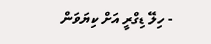- ހިލޭ ޑިގްރީ އަށް ކިޔަވަން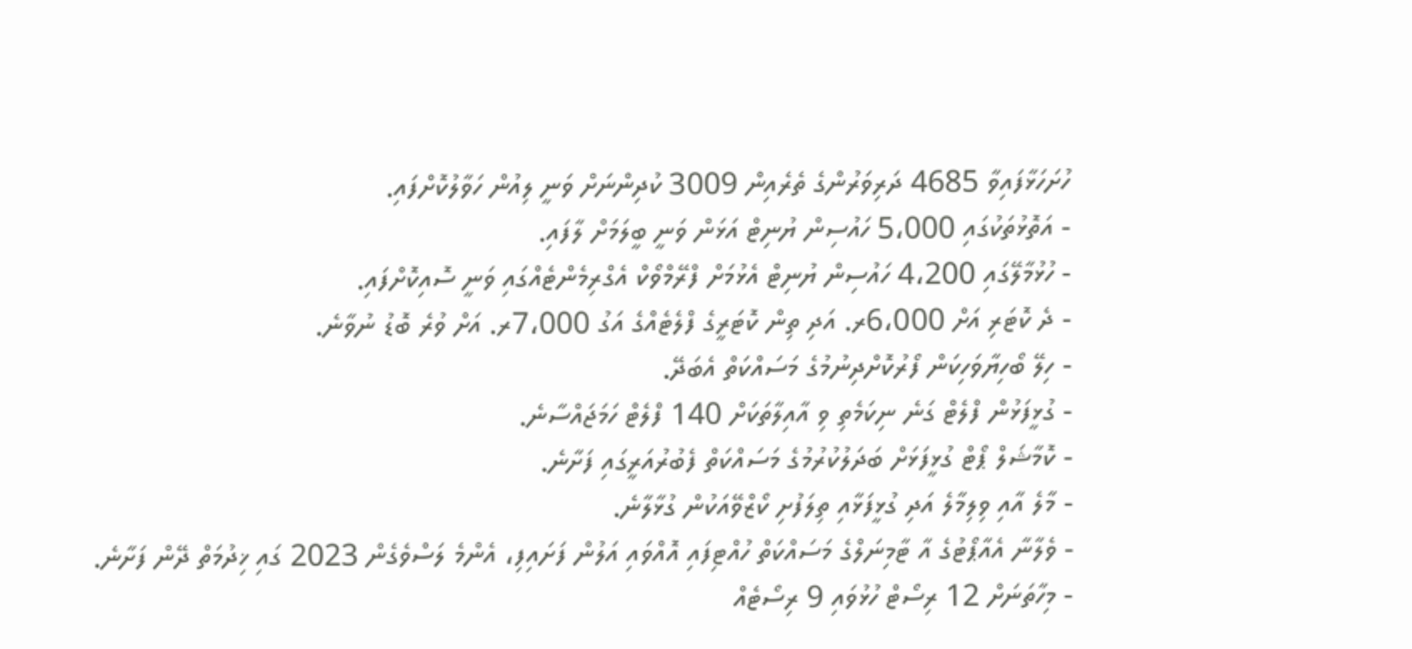ހުށަހަޅާފައިވާ 4685 ދަރިވަރުންގެ ތެރެއިން 3009 ކުދިންނަށް ވަނީ ލިއުން ހަވާލުކޮށްފައި.
- އަތޮޅުތަކުގައި 5،000 ހައުސިން ޔުނިޓް އަޅަން ވަނީ ބީލަމަށް ލާފައި.
- ހުޅުމާލޭގައި 4،200 ހައުސިން ޔުނިޓް އެޅުމަށް ފްރޭމްވޯކް އެގްރިމެންޓެއްގައި ވަނީ ސޮއިކޮށްފައި.
- ދެ ކޮޓަރި އަށް 6،000ރ. އަދި ތިން ކޮޓަރީގެ ފްލެޓެއްގެ އަގު 7،000ރ. އަށް ވުރެ ބޮޑު ނުވާނެ.
- ހިލޭ ބޯހިޔާވަހިކަން ފޯރުކޮށްދިނުމުގެ މަސައްކަތް އެބަދޭ.
- ގުޅީފަޅުން ފްލެޓް ގަނެ ނިކަމެތި ވި އާއިލާތަކަށް 140 ފްލެޓް ހަމަޖައްސާނެ.
- ކޮމާޝަލް ޕޯޓް ގުޅީފަޅަށް ބަދަލުކުރުމުގެ މަސައްކަތް ފެބުރުއަރީގައި ފަށާނެ.
- މާލެ އާއި ވިލިމާލެ އަދި ގުޅީފަޅާއި ތިލަފުށި ކޯޒްވޭއަކުން ގުޅާލާނެ.
- ވެލާނާ އެއާޕޯޓުގެ އާ ޓާމިނަލްގެ މަސައްކަތް ހުއްޓިފައި އޮއްވައި އަލުން ފަށައިފި، އެންމެ ލަސްވެގެން 2023 ގައި ޚިދުމަތް ދޭން ފަށާނެ.
- މިހާތަނަށް 12 ރިސޯޓް ހުޅުވައި 9 ރިސޯޓެއް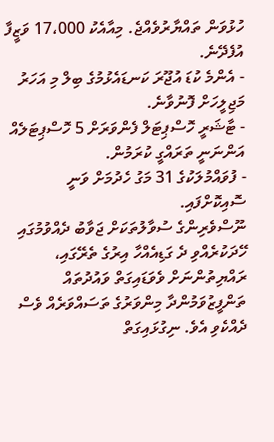ހުޅުވަން ތައްޔާރުވެއްޖެ. މިއާއެކު 17،000 ވަޒީފާ އުފެދޭނެ.
- އެންމެ ކުޑަ އުޖޫރަ ކަނޑައެޅުމުގެ ބިލް މި އަހަރު މަޖިލީހަށް ފޮނުވާނެ.
- ޓާޝަރީ ހޮސްޕިޓަލް ފެންވަރަށް 5 ހޮސްޕިޓަލެއް އަންނަނީ ތަރައްގީ ކުރަމުން.
- ފުވައްމުލަކުގެ 31 މަގު ހެދުމަށް ވަނީ ސޮއިކޮށްފައި.
ނޫސްވެރިންގެ ސުވާލުތަކަށް ޖަވާބު ދެއްވުމުގައި ހޭދަކުރެއްވި ދެ ގަޑިއެއްހާ އިރުގެ ތެރޭގައި، ރައްޔިތުންނަށް ވެވަޑައިގަތް ވައުދުތައް ތަންފީޒުވަމުންދާ މިންވަރުގެ ތަސައްވަރެއް ވެސް ދެއްކެވި އެވެ. ނިގުޅައިގަތް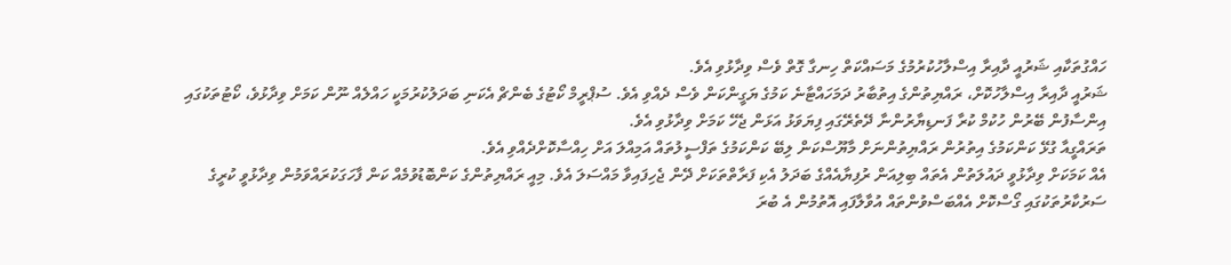ހައްގުތަކާއި ޝަރުއީ ދާއިރާ އިސްލާހުކުރުމުގެ މަސައްކަތް ހިނގާ ގޮތް ވެސް ވިދާޅުވި އެވެ.
ޝަރުއީ ދާއިރާ އިސްލާހުކޮށް، ރައްޔިތުންގެ އިތުބާރު ދަމަހައްޓާނެ ކަމުގެ ޔަގީންކަން ވެސް ދެއްވި އެވެ. ސުޕްރީމް ކޯޓުގެ ބެންޗް އެކަނި ބަދަލުކުރުމަކީ ހައްލެއް ނޫން ކަމަށް ވިދާޅުވެ، ކޯޓުތަކުގައި އިންސާފުން ބޭރުން ހުކުމް ކުރާ ފަނޑިޔާރުންނާ ދޭތެރޭގައި ފިޔަވަޅު އަޅަން ޖެހޭ ކަމަށް ވިދާޅުވި އެވެ.
ތަރައްގީއާ ގުޅޭ ކަންކަމުގެ އިތުރުން ރައްޔިތުންނަށް މާޔޫސްކަން ލިބޭ ކަންކަމުގެ ތަފްސީލުތައް އަމިއްލަ އަށް ހިއްސާކޮށްދެއްވި އެވެ.
އެއް ކަމަކަށް ވިދާޅުވީ ދައުލަތުން އެތައް ބިލިއަން ރުފިޔާއެއްގެ ބަދަލު އެކި ފަރާތްތަކަށް ދޭން ޖެހިފައިވާ މައްސަލަ އެވެ. މިއީ ރައްޔިތުންގެ ކަންބޮޑުވުމެއް ކަން ފާހަގަކުރައްވަމުން ވިދާޅުވީ ކުރީގެ ސަރުކާރުތަކުގައި ގޯސްކޮށް އެއްބަސްވުންތައް އުވާލާފައި އޮތުމުން އެ ބުރަ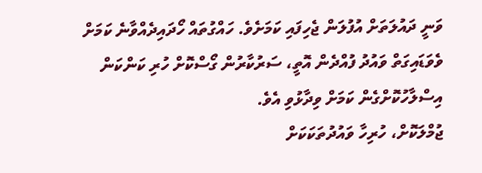ވަނީ ދައުލަތަށް އުފުލަން ޖެހިފައި ކަމަށެވެ. ހައްގުތައް ހޯދައިދެއްވާނެ ކަމަށް ވެވަޑައިގަތް ވައުދު ފުއްދެން އޮތީ، ސަރުކާރުން ގޯސްކޮށް ހުރި ކަންކަން އިސްލާހުކޮށްގެން ކަމަށް ވިދާޅުވި އެވެ.
ޖުމްލަކޮށް، ހުރިހާ ވައުދުތަކަކަށް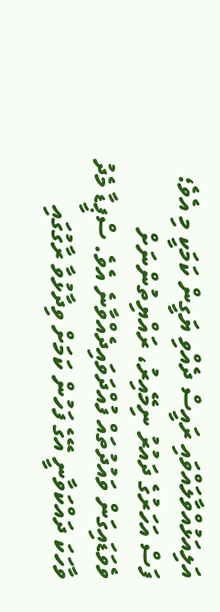އަލިއަޅުއްވާލައްވައި ރައީސް ދެއްވި ޔަގީން ކަމަކީ މި އެވެ؛
ފަސް އަހަރުގެ ދައުރު ނިމޭއިރު، ރައްޔިތުންނަށް ވެވަޑައިގަން ވައުދުތައް ފުއްދަވައިދެއްވާނެ އެވެ. ސްޕީޑާ މެދު ވާހަކަ ދައްކަވާނީ އޭގެ ފަހުން ކަމަށް ވިދާޅުވާ ރާގުގައި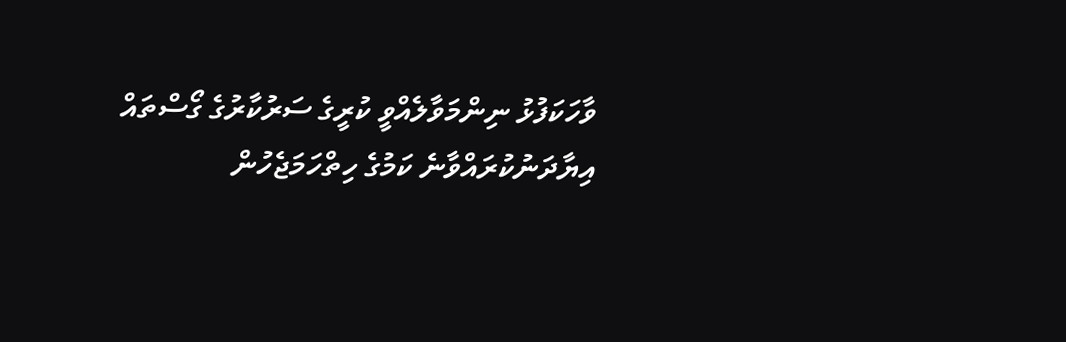ވާހަކަފުޅު ނިންމަވާލެއްވީ ކުރީގެ ސަރުކާރުގެ ގޯސްތައް އިޔާދަނުކުރައްވާނެ ކަމުގެ ހިތްހަމަޖެހުން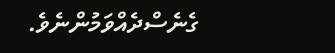ގެނެސްދެއްވަމުންނެވެ.